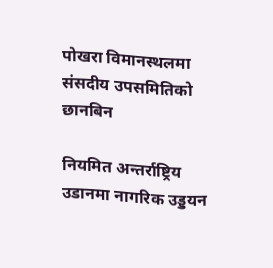पोखरा विमानस्थलमा संसदीय उपसमितिको छानबिन

नियमित अन्तर्राष्ट्रिय उडानमा नागरिक उड्डयन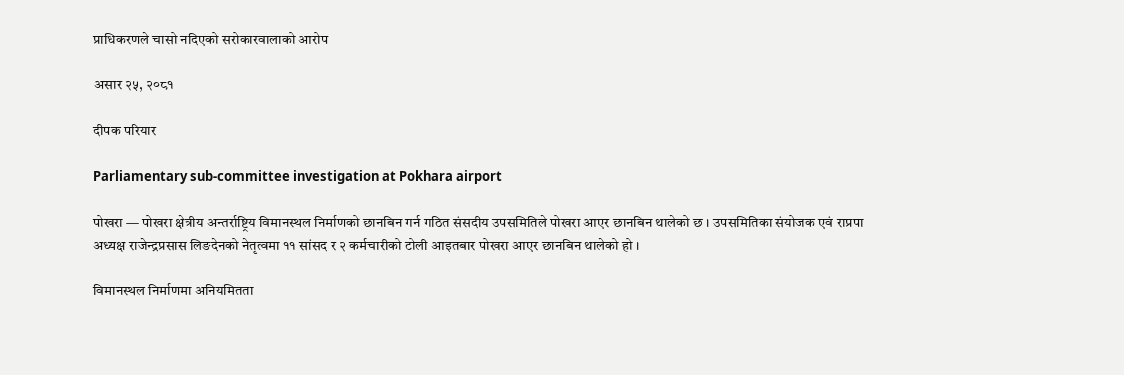प्राधिकरणले चासो नदिएको सरोकारवालाको आरोप

असार २५, २०८१

दीपक परियार

Parliamentary sub-committee investigation at Pokhara airport

पोखरा — पोखरा क्षेत्रीय अन्तर्राष्ट्रिय विमानस्थल निर्माणको छानबिन गर्न गठित संसदीय उपसमितिले पोखरा आएर छानबिन थालेको छ । उपसमितिका संयोजक एवं राप्रपा अध्यक्ष राजेन्द्रप्रसास लिङदेनको नेतृत्वमा ११ सांसद र २ कर्मचारीको टोली आइतबार पोखरा आएर छानबिन थालेको हो ।

विमानस्थल निर्माणमा अनियमितता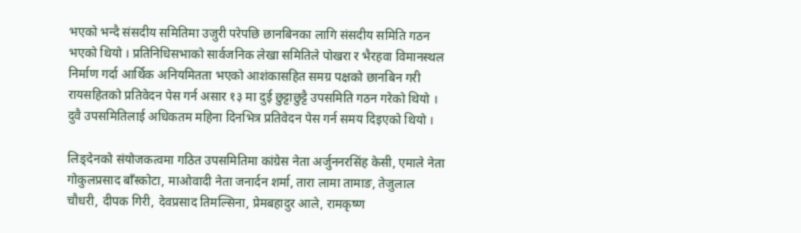भएको भन्दै संसदीय समितिमा उजुरी परेपछि छानबिनका लागि संसदीय समिति गठन भएको थियो । प्रतिनिधिसभाको सार्वजनिक लेखा समितिले पोखरा र भैरहवा विमानस्थल निर्माण गर्दा आर्थिक अनियमितता भएको आशंकासहित समग्र पक्षको छानबिन गरी रायसहितको प्रतिवेदन पेस गर्न असार १३ मा दुई छुट्टाछुट्टै उपसमिति गठन गरेको थियो । दुवै उपसमितिलाई अधिकतम महिना दिनभित्र प्रतिवेदन पेस गर्न समय दिइएको थियो ।

लिङ्देनको संयोजकत्वमा गठित उपसमितिमा कांग्रेस नेता अर्जुननरसिंह केसी, एमाले नेता गोकुलप्रसाद बाँस्कोटा, माओवादी नेता जनार्दन शर्मा, तारा लामा तामाङ, तेजुलाल चौधरी, दीपक गिरी, देवप्रसाद तिमल्सिना, प्रेमबहादुर आले, रामकृष्ण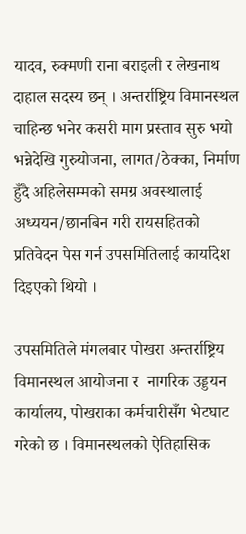यादव, रुक्मणी राना बराइली र लेखनाथ दाहाल सदस्य छन् । अन्तर्राष्ट्रिय विमानस्थल चाहिन्छ भनेर कसरी माग प्रस्ताव सुरु भयो भन्नेदेखि गुरुयोजना, लागत/ठेक्का, निर्माण हुँदै अहिलेसम्मको समग्र अवस्थालाई अध्ययन/छानबिन गरी रायसहितको प्रतिवेदन पेस गर्न उपसमितिलाई कार्यादेश दिइएको थियो ।

उपसमितिले मंगलबार पोखरा अन्तर्राष्ट्रिय विमानस्थल आयोजना र  नागरिक उड्डयन कार्यालय, पोखराका कर्मचारीसँग भेटघाट गरेको छ । विमानस्थलको ऐतिहासिक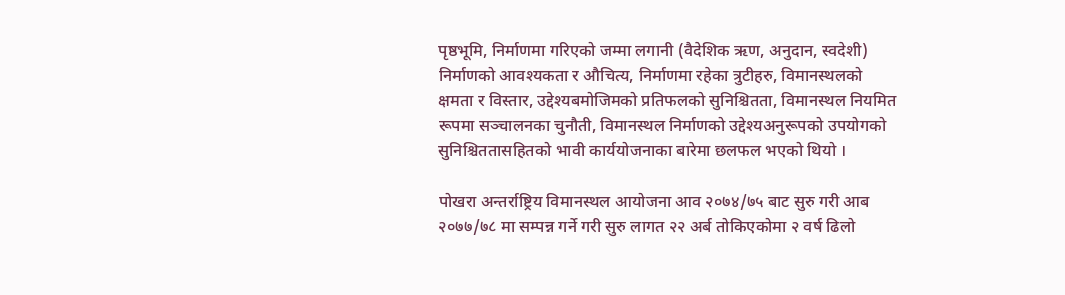पृष्ठभूमि, निर्माणमा गरिएको जम्मा लगानी (वैदेशिक ऋण, अनुदान, स्वदेशी) निर्माणको आवश्यकता र औचित्य, निर्माणमा रहेका त्रुटीहरु, विमानस्थलको क्षमता र विस्तार, उद्देश्यबमोजिमको प्रतिफलको सुनिश्चितता, विमानस्थल नियमित रूपमा सञ्चालनका चुनौती, विमानस्थल निर्माणको उद्देश्यअनुरूपको उपयोगको सुनिश्चिततासहितको भावी कार्ययोजनाका बारेमा छलफल भएको थियो ।

पोखरा अन्तर्राष्ट्रिय विमानस्थल आयोजना आव २०७४/७५ बाट सुरु गरी आब २०७७/७८ मा सम्पन्न गर्ने गरी सुरु लागत २२ अर्ब तोकिएकोमा २ वर्ष ढिलो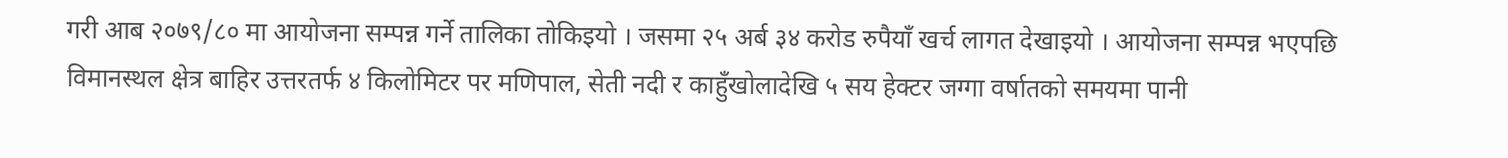गरी आब २०७९/८० मा आयोजना सम्पन्न गर्ने तालिका तोकिइयो । जसमा २५ अर्ब ३४ करोड रुपैयाँ खर्च लागत देखाइयो । आयोजना सम्पन्न भएपछि विमानस्थल क्षेत्र बाहिर उत्तरतर्फ ४ किलोमिटर पर मणिपाल, सेती नदी र काहुँखोलादेखि ५ सय हेक्टर जग्गा वर्षातको समयमा पानी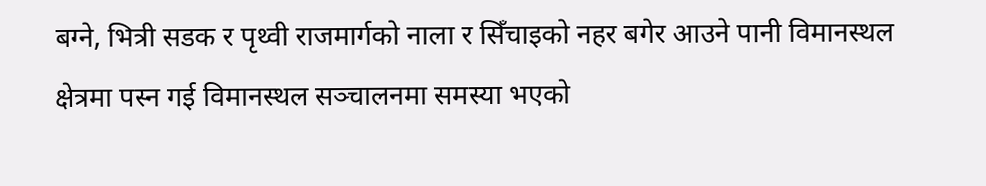बग्ने, भित्री सडक र पृथ्वी राजमार्गको नाला र सिँचाइको नहर बगेर आउने पानी विमानस्थल क्षेत्रमा पस्न गई विमानस्थल सञ्चालनमा समस्या भएको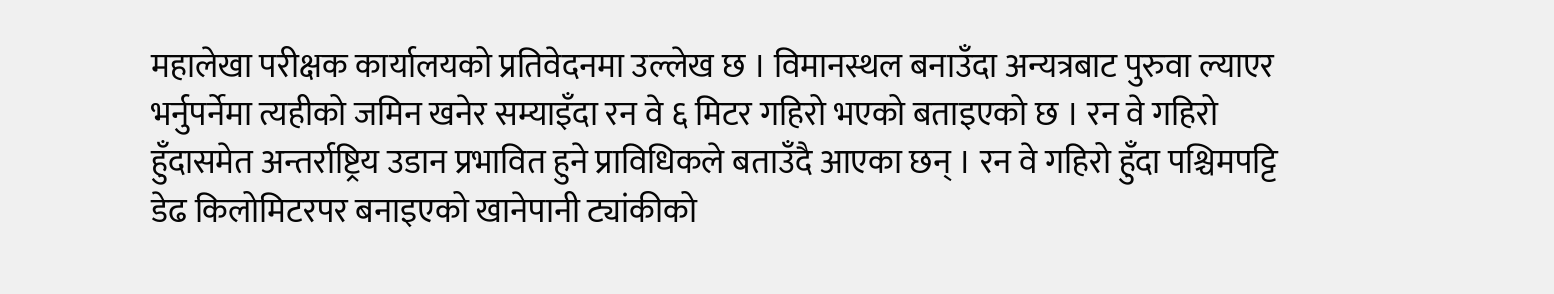महालेखा परीक्षक कार्यालयको प्रतिवेदनमा उल्लेख छ । विमानस्थल बनाउँदा अन्यत्रबाट पुरुवा ल्याएर भर्नुपर्नेमा त्यहीको जमिन खनेर सम्याइँदा रन वे ६ मिटर गहिरो भएको बताइएको छ । रन वे गहिरो हुँदासमेत अन्तर्राष्ट्रिय उडान प्रभावित हुने प्राविधिकले बताउँदै आएका छन् । रन वे गहिरो हुँदा पश्चिमपट्टि डेढ किलोमिटरपर बनाइएको खानेपानी ट्यांकीको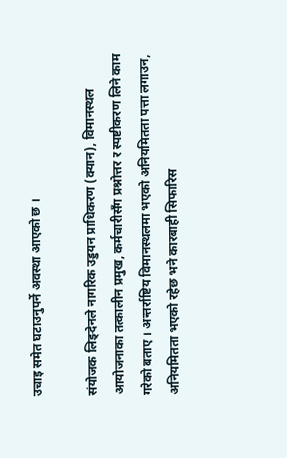उचाइ समेत घटाउनुपर्ने अवस्था आएको छ ।

संयोजक लिङ्देनले नागरिक उड्डयन प्राधिकरण (क्यान), विमानस्थल आयोजनाका तत्कालीन प्रमुख, कर्मचारीसँग प्रश्नोत्तर र स्पष्टीकरण लिने काम गरेको बताए । अन्तर्राष्टिय विमानस्थलमा भएको अनियमितता पत्ता लगाउन, अनियमितता भएको रहेछ भने कारबाही सिफारिस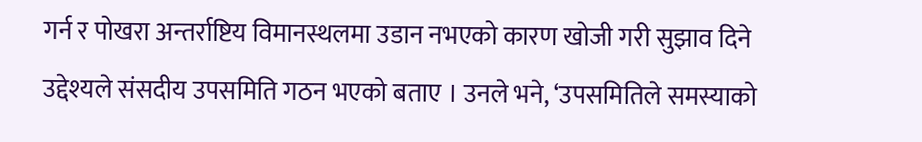गर्न र पोखरा अन्तर्राष्टिय विमानस्थलमा उडान नभएको कारण खोजी गरी सुझाव दिने उद्देश्यले संसदीय उपसमिति गठन भएको बताए । उनले भने, ‘उपसमितिले समस्याको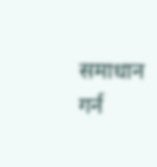समाधान गर्न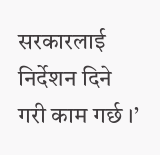सरकारलाई निर्देशन दिने गरी काम गर्छ ।’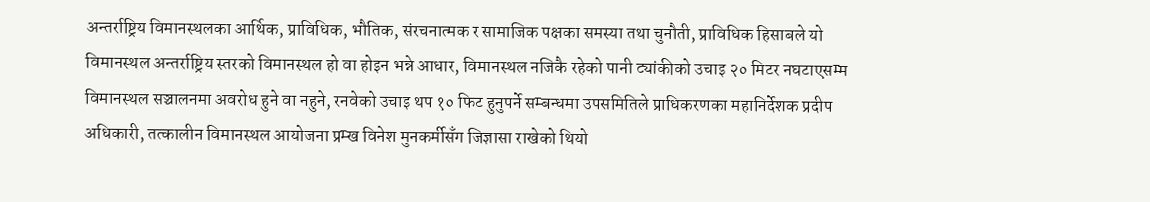अन्तर्राष्ट्रिय विमानस्थलका आर्थिक, प्राविधिक, भौतिक, संरचनात्मक र सामाजिक पक्षका समस्या तथा चुनौती, प्राविधिक हिसाबले यो विमानस्थल अन्तर्राष्ट्रिय स्तरको विमानस्थल हो वा होइन भन्ने आधार, विमानस्थल नजिकै रहेको पानी ट्यांकीको उचाइ २० मिटर नघटाएसम्म विमानस्थल सञ्चालनमा अवरोध हुने वा नहुने, रनवेको उचाइ थप १० फिट हुनुपर्ने सम्बन्धमा उपसमितिले प्राधिकरणका महानिर्देशक प्रदीप अधिकारी, तत्कालीन विमानस्थल आयोजना प्रम्ख विनेश मुनकर्मीसँग जिज्ञासा राखेको थियो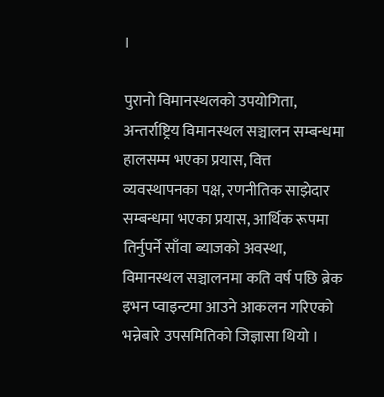।

पुरानो विमानस्थलको उपयोगिता, अन्तर्राष्ट्रिय विमानस्थल सञ्चालन सम्बन्धमा हालसम्म भएका प्रयास, वित्त व्यवस्थापनका पक्ष, रणनीतिक साझेदार सम्बन्धमा भएका प्रयास, आर्थिक रूपमा तिर्नुपर्ने साँवा ब्याजको अवस्था, विमानस्थल सञ्चालनमा कति वर्ष पछि ब्रेक इभन प्वाइन्टमा आउने आकलन गरिएको भन्नेबारे उपसमितिको जिज्ञासा थियो ।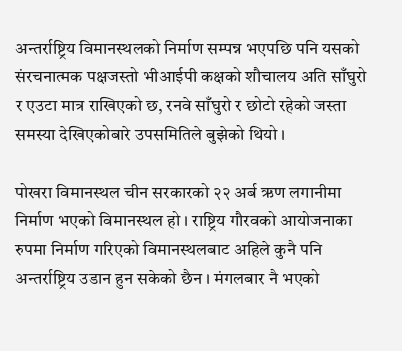अन्तर्राष्ट्रिय विमानस्थलको निर्माण सम्पन्न भएपछि पनि यसको संरचनात्मक पक्षजस्तो भीआईपी कक्षको शौचालय अति साँघुरो र एउटा मात्र राखिएको छ, रनवे साँघुरो र छोटो रहेको जस्ता समस्या देखिएकोबारे उपसमितिले बुझेको थियो ।

पोखरा विमानस्थल चीन सरकारको २२ अर्ब ऋण लगानीमा निर्माण भएको विमानस्थल हो । राष्ट्रिय गौरवको आयोजनाका रुपमा निर्माण गरिएको विमानस्थलबाट अहिले कुनै पनि अन्तर्राष्ट्रिय उडान हुन सकेको छैन । मंगलबार नै भएको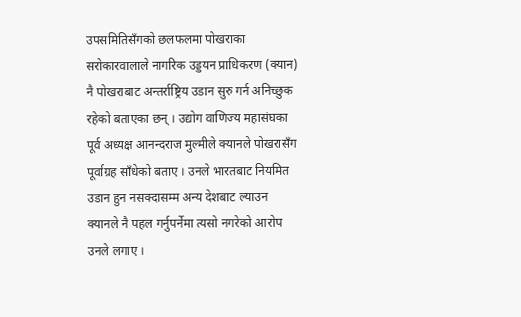उपसमितिसँगको छलफलमा पोखराका सरोकारवालाले नागरिक उड्डयन प्राधिकरण (क्यान) नै पोखराबाट अन्तर्राष्ट्रिय उडान सुरु गर्न अनिच्छुक रहेको बताएका छन् । उद्योग वाणिज्य महासंघका पूर्व अध्यक्ष आनन्दराज मुल्मीले क्यानले पोखरासँग पूर्वाग्रह साँधेको बताए । उनले भारतबाट नियमित उडान हुन नसक्दासम्म अन्य देशबाट ल्याउन क्यानले नै पहल गर्नुपर्नेमा त्यसो नगरेको आरोप उनले लगाए ।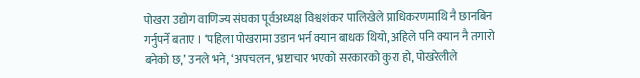पोखरा उद्योग वाणिज्य संघका पूर्वअध्यक्ष विश्वशंकर पालिखेले प्राधिकरणमाथि नै छानबिन गर्नुपर्ने बताए । ‘पहिला पोखरामा उडान भर्न क्यान बाधक थियो, अहिले पनि क्यान नै तगारो बनेको छ,’ उनले भने, ‘अपचलन, भ्रष्टाचार भएको सरकारको कुरा हो, पोखरेलीले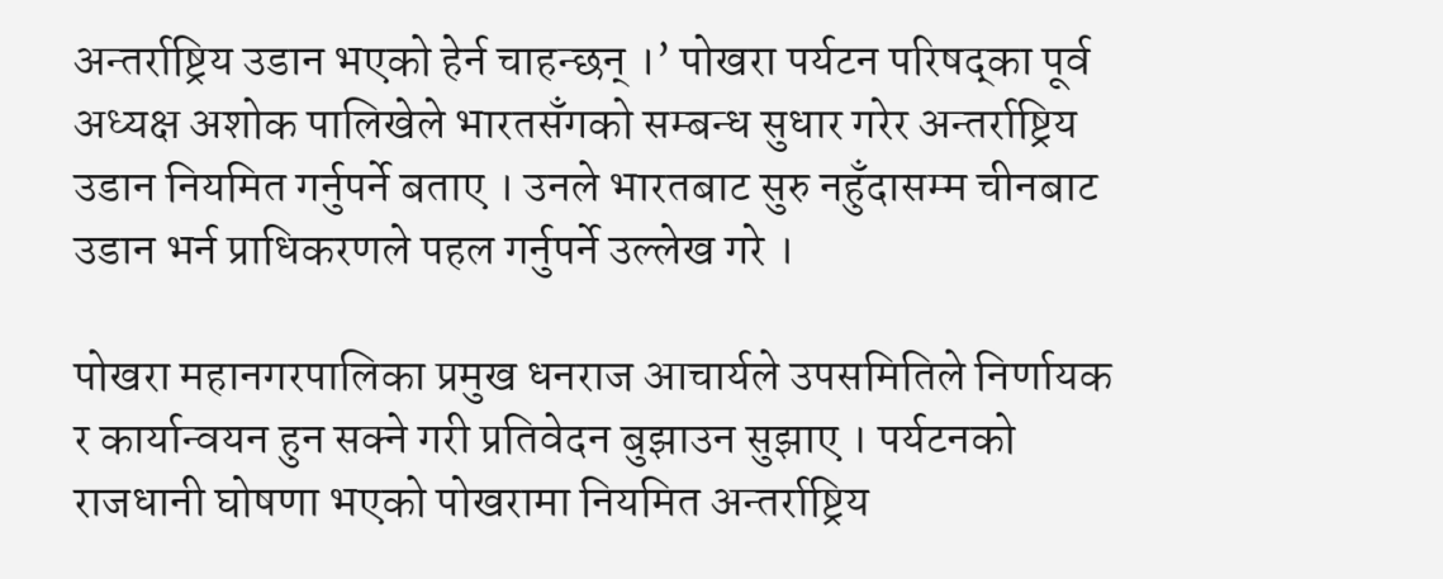अन्तर्राष्ट्रिय उडान भएको हेर्न चाहन्छन् ।’ पोखरा पर्यटन परिषद्का पूर्व अध्यक्ष अशोक पालिखेले भारतसँगको सम्बन्ध सुधार गरेर अन्तर्राष्ट्रिय उडान नियमित गर्नुपर्ने बताए । उनले भारतबाट सुरु नहुँदासम्म चीनबाट उडान भर्न प्राधिकरणले पहल गर्नुपर्ने उल्लेख गरे ।

पोखरा महानगरपालिका प्रमुख धनराज आचार्यले उपसमितिले निर्णायक र कार्यान्वयन हुन सक्ने गरी प्रतिवेदन बुझाउन सुझाए । पर्यटनको राजधानी घोषणा भएको पोखरामा नियमित अन्तर्राष्ट्रिय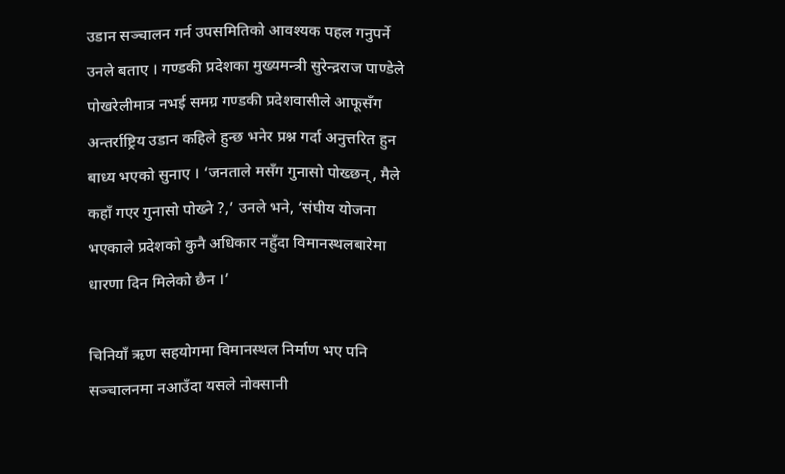उडान सञ्चालन गर्न उपसमितिको आवश्यक पहल गनुपर्ने उनले बताए । गण्डकी प्रदेशका मुख्यमन्त्री सुरेन्द्रराज पाण्डेले पोखरेलीमात्र नभई समग्र गण्डकी प्रदेशवासीले आफूसँग अन्तर्राष्ट्रिय उडान कहिले हुन्छ भनेर प्रश्न गर्दा अनुत्तरित हुन बाध्य भएको सुनाए । ‘जनताले मसँग गुनासो पोख्छन्, मैले कहाँ गएर गुनासो पोख्ने ?,’ उनले भने, ‘संघीय योजना भएकाले प्रदेशको कुनै अधिकार नहुँदा विमानस्थलबारेमा धारणा दिन मिलेको छैन ।’

चिनियाँ ऋण सहयोगमा विमानस्थल निर्माण भए पनि सञ्चालनमा नआउँदा यसले नोक्सानी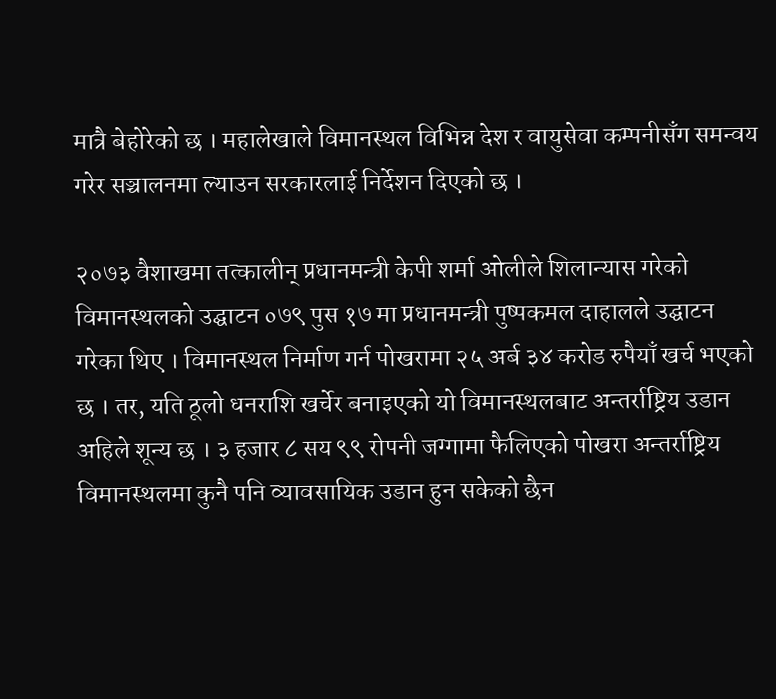मात्रै बेहोरेको छ । महालेखाले विमानस्थल विभिन्न देश र वायुसेवा कम्पनीसँग समन्वय गरेर सञ्चालनमा ल्याउन सरकारलाई निर्देशन दिएको छ ।

२०७३ वैशाखमा तत्कालीन् प्रधानमन्त्री केपी शर्मा ओलीले शिलान्यास गरेको विमानस्थलको उद्घाटन ०७९ पुस १७ मा प्रधानमन्त्री पुष्पकमल दाहालले उद्घाटन गरेका थिए । विमानस्थल निर्माण गर्न पोखरामा २५ अर्ब ३४ करोड रुपैयाँ खर्च भएको छ । तर, यति ठूलो धनराशि खर्चेर बनाइएको यो विमानस्थलबाट अन्तर्राष्ट्रिय उडान अहिले शून्य छ । ३ हजार ८ सय ९९ रोपनी जग्गामा फैलिएको पोखरा अन्तर्राष्ट्रिय विमानस्थलमा कुनै पनि व्यावसायिक उडान हुन सकेको छैन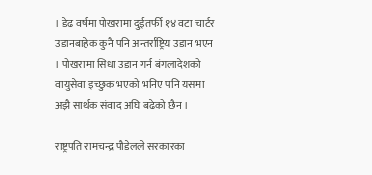। डेढ वर्षमा पोखरामा दुईतर्फी १४ वटा चार्टर उडानबाहेक कुनै पनि अन्तर्राष्ट्रिय उडान भएन । पोखरामा सिधा उडान गर्न बंगलादेशको वायुसेवा इच्छुक भएको भनिए पनि यसमा अझै सार्थक संवाद अघि बढेको छैन ।

राष्ट्रपति रामचन्द्र पौडेलले सरकारका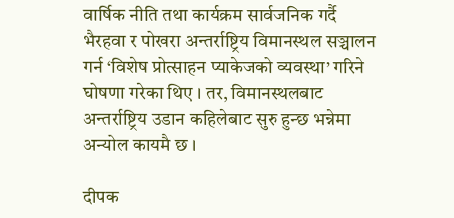वार्षिक नीति तथा कार्यक्रम सार्वजनिक गर्दै भैरहवा र पोखरा अन्तर्राष्ट्रिय विमानस्थल सञ्चालन गर्न ‘विशेष प्रोत्साहन प्याकेजको व्यवस्था’ गरिने घोषणा गरेका थिए । तर, विमानस्थलबाट अन्तर्राष्ट्रिय उडान कहिलेबाट सुरु हुन्छ भन्नेमा अन्योल कायमै छ ।

दीपक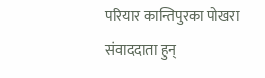परियार कान्तिपुरका पोखरा संवाददाता हुन्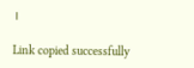।

Link copied successfully